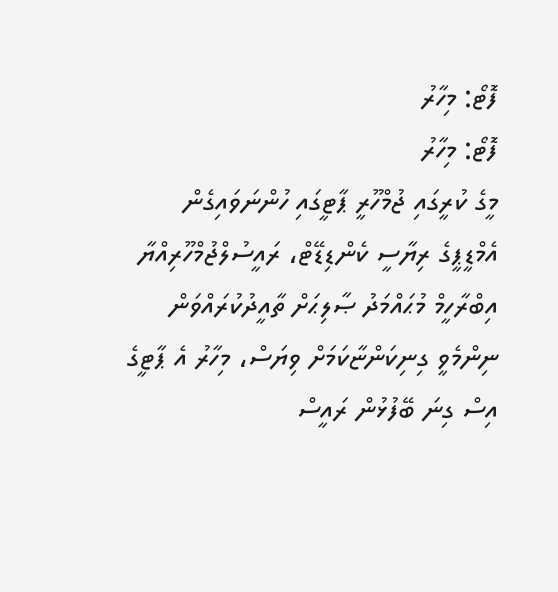ފޮޓޯ: މިހާރު
ފޮޓޯ: މިހާރު
މީގެ ކުރީގައި ޖުމްހޫރީ ޕާޓީގައި ހުންނަވައިގެން އެމްޑީޕީގެ ރިޔާސީ ކެންޑިޑޭޓް، ރައީސުލްޖުމްހޫރިއްޔާ އިބްރާހީމް މުޙައްމަދު ޞާލިޙަށް ތާއީދުކުރައްވަން ނިންމެވީ ގިނިކަންޏާކަމަށް ވިޔަސް، މިހާރު އެ ޕާޓީގެ އިސް ގިނަ ބޭފުޅުން ރައީސް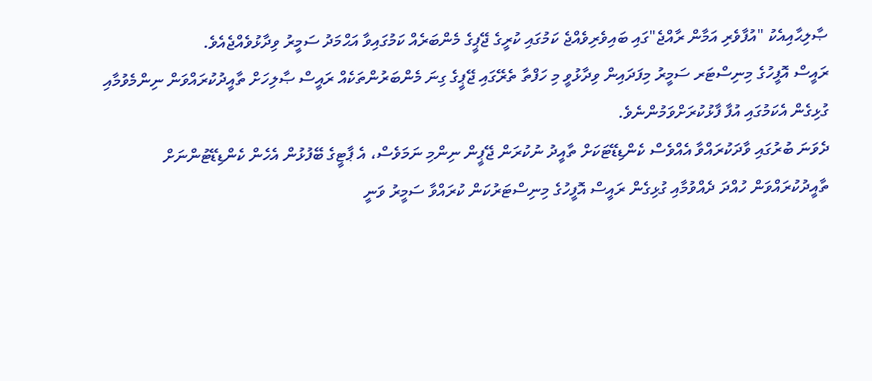ޞާލިޙާއިއެކު "އުފާވެރި އަމާން ރާއްޖެ"ގައި ބައިވެރިވެއްޖެ ކަމުގައި ކުރީގެ ޖޭޕީގެ މެންބަރެއް ކަމުގައިވާ އަޙްމަދު ސަމީރު ވިދާޅުވެއްޖެއެވެ.
ރައީސް އޮފީހުގެ މިނިސްޓަރ ސަމީރު މިފަދައިން ވިދާޅުވީ މި ހަފްތާ ތެރޭގައި ޖޭޕީގެ ގިނަ މެންބަރުންތަކެއް ރައީސް ޞާލިހަށް ތާއީދުކުރައްވަން ނިންމެވުމާއި ގުޅިގެން އެކަމުގައި އުފާ ފާޅުކުރަށްވަމުންނެވެ.
ދެވަނަ ބުރުގައި ވާދަކުރައްވާ އެއްވެސް ކެންޑިޑޭޓަކަށް ތާއީދު ނުކުރަން ޖޭޕީން ނިންމި ނަމަވެސް، އެ ޕާޓީގެ ބޭފުޅުން އެހެން ކެންޑިޑޭޓުންނަށް ތާއީދުކުރައްވަން ހުއްދަ ދެއްވުމާއި ގުޅިގެން ރައީސް އޮފީހުގެ މިނިސްޓަރުކަން ކުރައްވާ ސަމީރު ވަނީ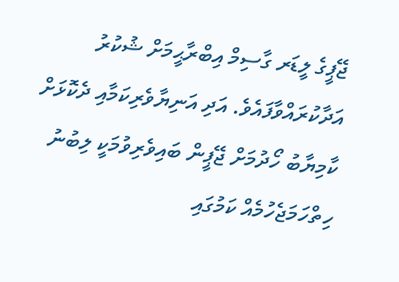ޖޭޕީގެ ލީޑަރ ގާސިމް އިބްރާޙީމަށް ޝުކުރު އަދާކުރައްވާފައެވެ. އަދި އަނިޔާވެރިކަމާއި ދެކޮޅަށް ކާމިޔާބު ހޯދުމަށް ޖޭޕީން ބައިވެރިވުމަކީ ލިބުނު ހިތްހަމަޖެހުމެއް ކަމުގައި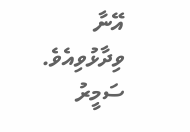އޭނާ ވިދާޅުވިއެވެ.
ސަމީރު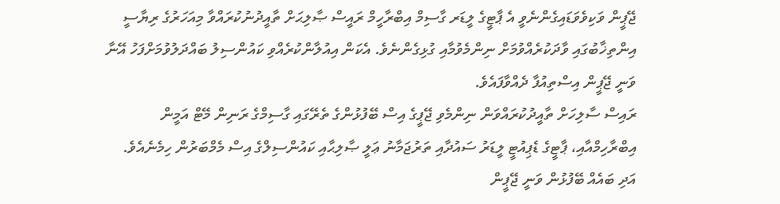ޖޭޕީން ވަކިވެވަޑައިގެންނެވީ އެ ޕާޓީގެ ލީޑަރ ގާސިމް އިބްރާހީމް ރައީސް ޞާލިޙަށް ތާއީދުނުކުރައްވާ މިއަހަރުގެ ރިޔާސީ އިންތިޚާބުގައި ވާދަކުރެއްވުމަށް ނިންމެވުމާއި ގުޅިގެންނެވެ. އެކަން އިއުލާންކުރެއްވި ކައުންސިލު ބައްދަލުވުމަށްފަހު އޭނާ ވަނީ ޖޭޕީން އިސްތިއުފާ ދެއްވާފައެވެ.
ރައިސް ސާލިހަށް ތާއީދުކުރައްވަން ނިންމެވި ޖޭޕީގެ އިސް ބޭފުޅުންގެ ތެރޭގައި ގާސިމްގެ ރަނިން މޭޓް އަމީން އިބްރާހިމްއާއި، ޕާޓީގެ ޑެޕިއުޓީ ލީޑަރު ސައުދާއި ތަރުޖަމާނު ޢަލީ ޞާލިޙާއި ކައުންސިލްގެ އިސް މެމްބަރުން ހިމެނެއެވެ. އަދި ބައެއް ބޭފުޅުން ވަނީ ޖޭޕީން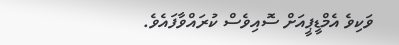ވަކިވެ އެމްޑީޕީއަށް ސޮއިވެސް ކުރައްވާފައެވެ.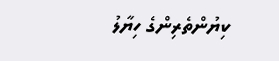ކިޔުންތެރިންގެ ހިޔާލު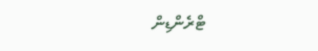ޓްރެންޑިން